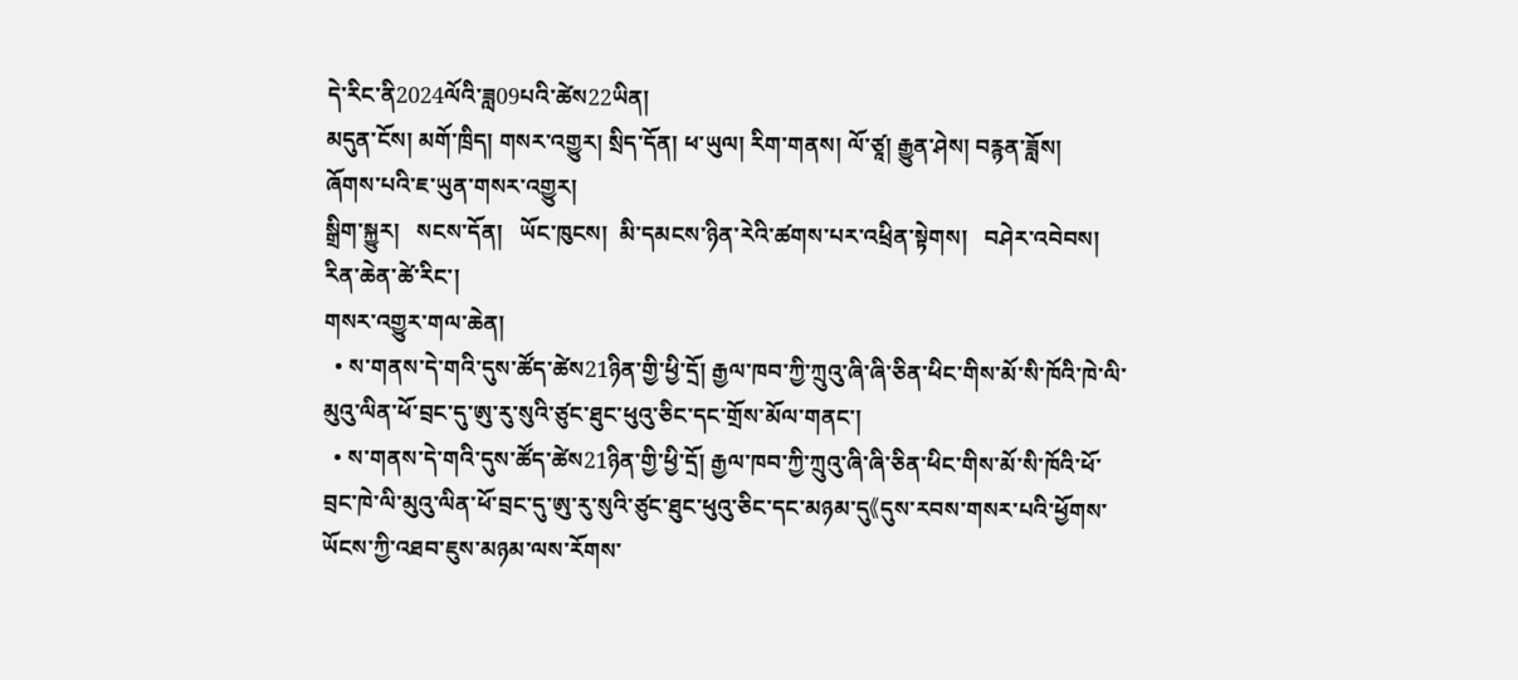དེ་རིང་ནི2024ལོའི་ཟླ09པའི་ཚེས22ཡིན།
མདུན་ངོས། མགོ་ཁྲིད། གསར་འགྱུར། སྲིད་དོན། ཕ་ཡུལ། རིག་གནས། ལོ་ཙཱ། རྒྱུན་ཤེས། བརྙན་ཟློས།
ཞོགས་པའི་ཇ་ཡུན་གསར་འགྱུར།
སྒྲིག་སྐྱུར།   སངས་དོན།   ཡོང་ཁུངས།  མི་དམངས་ཉིན་རེའི་ཚགས་པར་འཕྲིན་སྟེགས།   བཤེར་འབེབས།  རིན་ཆེན་ཚེ་རིང་།
གསར་འགྱུར་གལ་ཆེན།
  • ས་གནས་དེ་གའི་དུས་ཚོད་ཚེས21ཉིན་གྱི་ཕྱི་དྲོ། རྒྱལ་ཁབ་ཀྱི་ཀྲུའུ་ཞི་ཞི་ཅིན་ཕིང་གིས་མོ་སི་ཁོའི་ཁེ་ལི་མུའུ་ལིན་ཕོ་བྲང་དུ་ཨུ་རུ་སུའི་ཙུང་ཐུང་ཕུའུ་ཅིང་དང་གྲོས་མོལ་གནང་།
  • ས་གནས་དེ་གའི་དུས་ཚོད་ཚེས21ཉིན་གྱི་ཕྱི་དྲོ། རྒྱལ་ཁབ་ཀྱི་ཀྲུའུ་ཞི་ཞི་ཅིན་ཕིང་གིས་མོ་སི་ཁོའི་ཕོ་བྲང་ཁེ་ལི་མུའུ་ལིན་ཕོ་བྲང་དུ་ཨུ་རུ་སུའི་ཙུང་ཐུང་ཕུའུ་ཅིང་དང་མཉམ་དུ《དུས་རབས་གསར་པའི་ཕྱོགས་ཡོངས་ཀྱི་འཐབ་ཇུས་མཉམ་ལས་རོགས་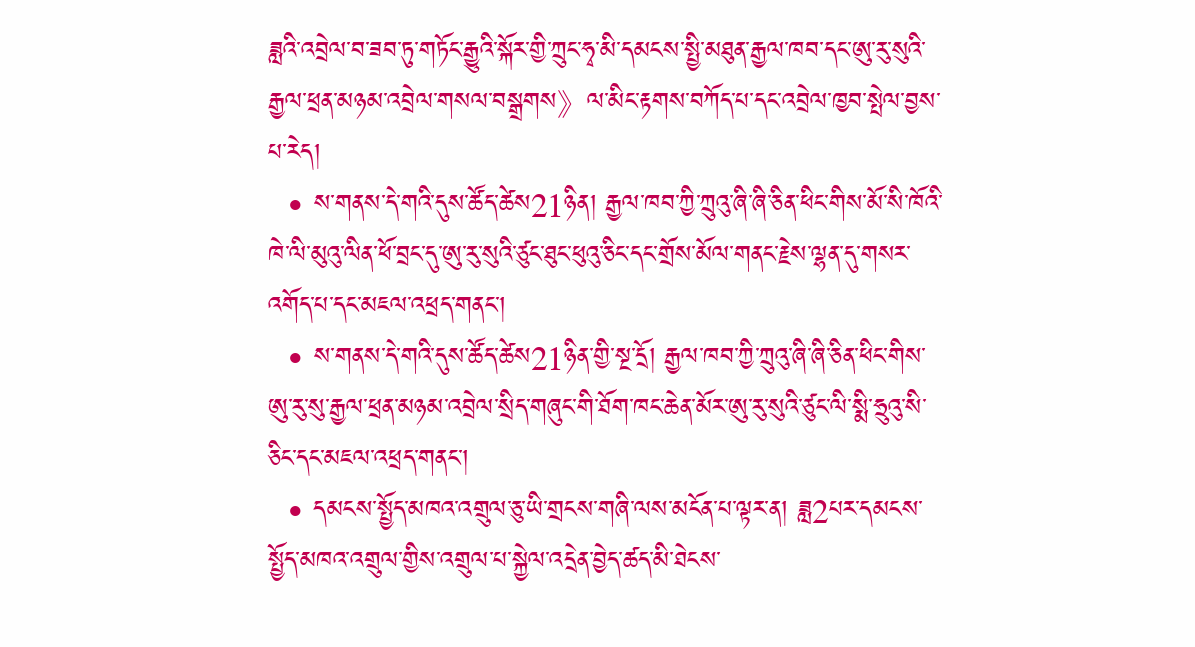ཟླའི་འབྲེལ་བ་ཟབ་ཏུ་གཏོང་རྒྱུའི་སྐོར་གྱི་ཀྲུང་ཧྭ་མི་དམངས་སྤྱི་མཐུན་རྒྱལ་ཁབ་དང་ཨུ་རུ་སུའི་རྒྱལ་ཕྲན་མཉམ་འབྲེལ་གསལ་བསྒྲགས》ལ་མིང་རྟགས་བཀོད་པ་དང་འབྲེལ་ཁྱབ་སྤེལ་བྱས་པ་རེད།
  • ས་གནས་དེ་གའི་དུས་ཚོད་ཚེས21ཉིན། རྒྱལ་ཁབ་ཀྱི་ཀྲུའུ་ཞི་ཞི་ཅིན་ཕིང་གིས་མོ་སི་ཁོའི་ཁེ་ལི་མུའུ་ལིན་ཕོ་བྲང་དུ་ཨུ་རུ་སུའི་ཙུང་ཐུང་ཕུའུ་ཅིང་དང་གྲོས་མོལ་གནང་རྗེས་ལྷན་དུ་གསར་འགོད་པ་དང་མཇལ་འཕྲད་གནང་།
  • ས་གནས་དེ་གའི་དུས་ཚོད་ཚེས21ཉིན་གྱི་སྔ་དྲོ། རྒྱལ་ཁབ་ཀྱི་ཀྲུའུ་ཞི་ཞི་ཅིན་ཕིང་གིས་ཨུ་རུ་སུ་རྒྱལ་ཕྲན་མཉམ་འབྲེལ་སྲིད་གཞུང་གི་ཐོག་ཁང་ཆེན་མོར་ཨུ་རུ་སུའི་ཙུང་ལི་སྨི་ཧྲུའུ་སི་ཅིང་དང་མཇལ་འཕྲད་གནང་།
  • དམངས་སྤྱོད་མཁའ་འགྲུལ་ཅུ་ཡི་གྲངས་གཞི་ལས་མངོན་པ་ལྟར་ན། ཟླ2པར་དམངས་སྤྱོད་མཁའ་འགྲུལ་གྱིས་འགྲུལ་པ་སྐྱེལ་འདྲེན་བྱེད་ཚད་མི་ཐེངས་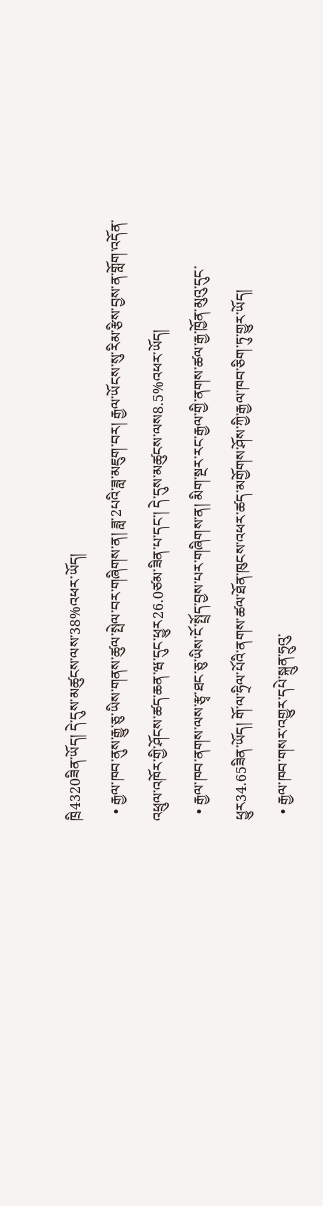ཁྲི4320ཟིན་ཡོད། དེ་དུས་མཚུངས་ལས་38%འཕར་ཡོད།
  • རྒྱལ་ཁབ་ནུས་རྒྱུ་ཅུ་ཡིས་གནས་ཚུལ་སྤེལ་བར་གཞིགས་ན། ཟླ་2པའི་ཟླ་མཇུག་བར། རྒྱལ་ཡོངས་སུ་རིམ་རྩིས་བྱས་ན་གློག་འདོན་འཕྲུལ་འཁོར་གྱི་ཤོངས་ཚད་ཆན་ཝ་དུང་ཕྱུར26.0ཙམ་ཟིན་པ་དང་། དེ་དུས་མཚུངས་ལས8.5%འཕར་ཡོད།
  • རྒྱལ་ཁབ་ནགས་ལས་རྩྭ་ཐང་ཅུ་ཡིས་ངོ་སྤྲོད་བྱས་པར་གཞིགས་ན། མིག་སྔར་རང་རྒྱལ་གྱི་ནགས་ཚལ་རྒྱ་ཁྱོན་མུའུ་དུང་ཕྱུར34.65ཟིན་ཡོད། གོ་ལ་ཧྲིལ་པོའི་ནགས་ཚལ་ཐོན་ཁུངས་འཕར་ཚད་མགྱོགས་ཤོས་ཀྱི་རྒྱལ་ཁབ་ཅིག་ཏུ་གྱུར་ཡོད།
  • རྒྱལ་ཁབ་གསར་འགྱུར་དཔེ་སྐྲུན་ཧྲུའུ་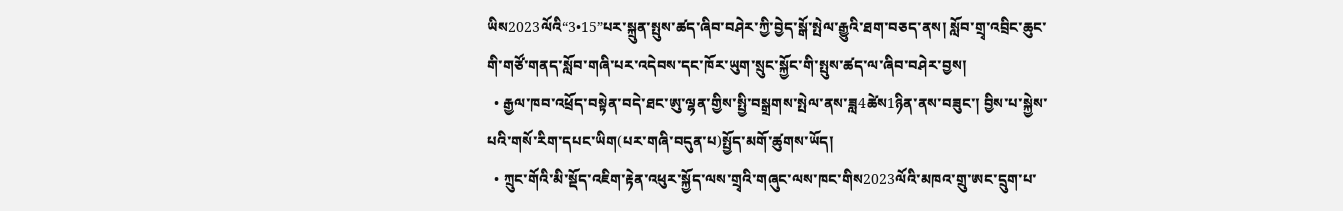ཡིས2023ལོའི“3•15”པར་སྐྲུན་སྤུས་ཚད་ཞིབ་བཤེར་ཀྱི་བྱེད་སྒོ་སྤེལ་རྒྱུའི་ཐག་བཅད་ནས། སློབ་གྲྭ་འབྲིང་ཆུང་གི་གཙོ་གནད་སློབ་གཞི་པར་འདེབས་དང་ཁོར་ཡུག་སྲུང་སྐྱོང་གི་སྤུས་ཚད་ལ་ཞིབ་བཤེར་བྱས།
  • རྒྱལ་ཁབ་འཕྲོད་བསྟེན་བདེ་ཐང་ཨུ་ལྷན་གྱིས་སྤྱི་བསྒྲགས་སྤེལ་ནས་ཟླ4ཚེས1ཉིན་ནས་བཟུང་། བྱིས་པ་སྐྱེས་པའི་གསོ་རིག་དཔང་ཡིག(པར་གཞི་བདུན་པ)སྤྱོད་མགོ་ཚུགས་ཡོད།
  • ཀྲུང་གོའི་མི་སྡོད་འཇིག་རྟེན་འཕུར་སྐྱོད་ལས་གྲྭའི་གཞུང་ལས་ཁང་གིས2023ལོའི་མཁའ་གྲུ་ཨང་དྲུག་པ་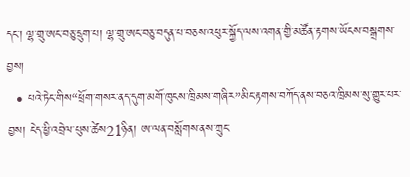དང་། ལྷ་གྲུ་ཨང་བཅུ་དྲུག་པ། ལྷ་གྲུ་ཨང་བཅུ་བདུན་པ་བཅས་འཕུར་སྐྱོད་ལས་འགན་གྱི་མཚོན་རྟགས་ཡོངས་བསྒྲགས་བྱས།
  • པའེ་ཏེང་གིས“ཕྲོག་གསར་ནད་དུག་མགོ་ཁུངས་ཁྲིམས་གཞིར”མིང་རྟགས་བཀོད་ནས་བཅའ་ཁྲིམས་སུ་གྱུར་པར་བྱས། ངེད་ཕྱི་འབྲེལ་པུས་ཚེས21ཉིན། ཨ་ལན་བསློགས་ནས་ཀྲུང་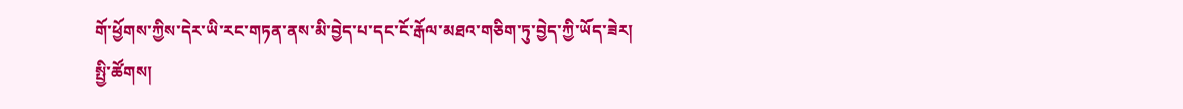གོ་ཕྱོགས་ཀྱིས་དེར་ཡི་རང་གཏན་ནས་མི་བྱེད་པ་དང་ངོ་རྒོལ་མཐའ་གཅིག་ཏུ་བྱེད་ཀྱི་ཡོད་ཟེར།
སྤྱི་ཚོགས།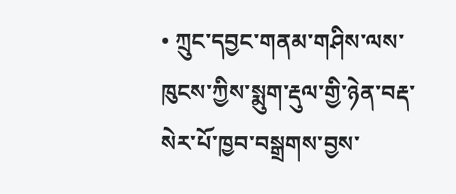• ཀྲུང་དབྱང་གནམ་གཤིས་ལས་ཁུངས་ཀྱིས་སྨུག་རྡུལ་གྱི་ཉེན་བརྡ་སེར་པོ་ཁྱབ་བསྒྲགས་བྱས་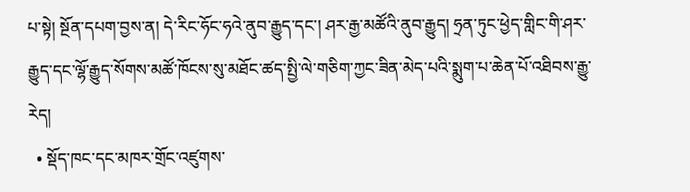པ་སྟེ། སྔོན་དཔག་བྱས་ན། དེ་རིང་ཧོང་ཧའེ་ནུབ་རྒྱུད་དང་། ཤར་རྒྱ་མཚོའི་ནུབ་རྒྱུད། ཧྲན་ཏུང་ཕྱེད་གླིང་གི་ཤར་རྒྱུད་དང་ལྷོ་རྒྱུད་སོགས་མཚོ་ཁོངས་སུ་མཐོང་ཚད་སྤྱི་ལེ་གཅིག་ཀྱང་ཟིན་མེད་པའི་སྨུག་པ་ཆེན་པོ་འཐིབས་རྒྱུ་རེད།
  • སྡོད་ཁང་དང་མཁར་གྲོང་འཛུགས་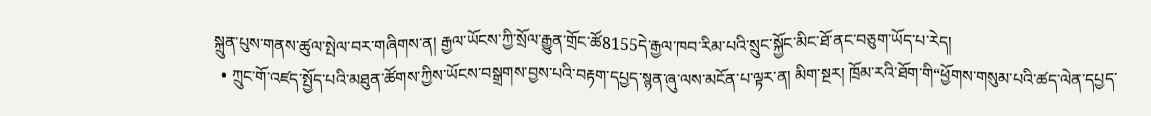སྐྲུན་པུས་གནས་ཚུལ་སྤེལ་བར་གཞིགས་ན། རྒྱལ་ཡོངས་ཀྱི་སྲོལ་རྒྱུན་གྲོང་ཚོ8155དེ་རྒྱལ་ཁབ་རིམ་པའི་སྲུང་སྐྱོང་མིང་ཐོ་ནང་བཅུག་ཡོད་པ་རེད།
  • ཀྲུང་གོ་འཛད་སྤྱོད་པའི་མཐུན་ཚོགས་ཀྱིས་ཡོངས་བསྒྲགས་བྱས་པའི་བརྟག་དཔྱད་སྙན་ཞུ་ལས་མངོན་པ་ལྟར་ན། མིག་སྔར། ཁྲོམ་རའི་ཐོག་གི“ཕྱོགས་གསུམ་པའི་ཚད་ལེན་དཔྱད་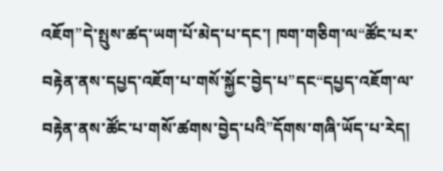འཇོག”དེ་སྤུས་ཚད་ཡག་པོ་མེད་པ་དང་། ཁག་གཅིག་ལ“ཚོང་པར་བརྟེན་ནས་དཔྱད་འཇོག་པ་གསོ་སྐྱོང་བྱེད་པ”དང“དཔྱད་འཇོག་ལ་བརྟེན་ནས་ཚོང་པ་གསོ་ཚགས་བྱེད་པའི”དོགས་གཞི་ཡོད་པ་རེད།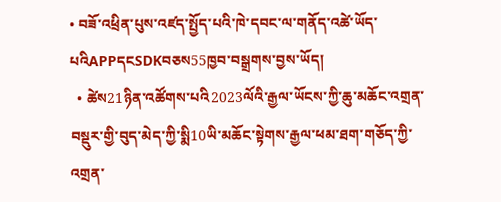• བཟོ་འཕྲིན་པུས་འཛད་སྤྱོད་པའི་ཁེ་དབང་ལ་གནོད་འཚེ་ཡོད་པའིAPPདངSDKབཅས55ཁྱབ་བསྒྲགས་བྱས་ཡོད།
  • ཚེས21ཉིན་འཚོགས་པའི2023ལོའི་རྒྱལ་ཡོངས་ཀྱི་ཆུ་མཆོང་འགྲན་བསྡུར་གྱི་བུད་མེད་ཀྱི་སྨི10ཡི་མཆོང་སྟེགས་རྒྱལ་ཕམ་ཐག་གཅོད་ཀྱི་འགྲན་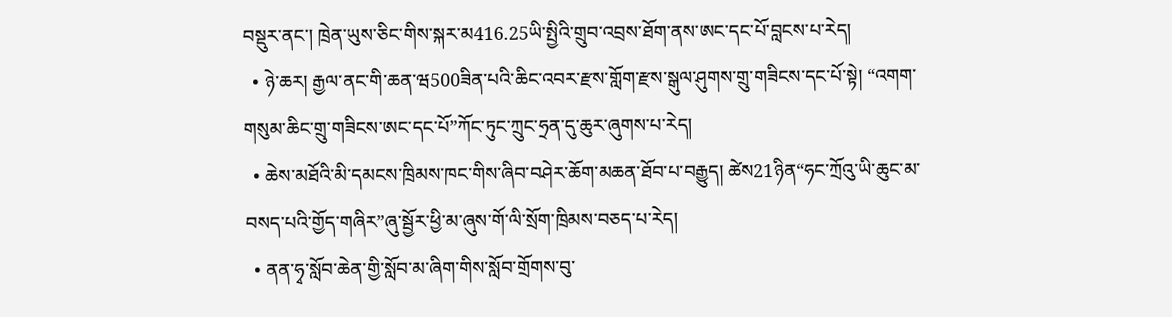བསྡུར་ནང་། ཁྲེན་ཡུས་ཅིང་གིས་སྐར་མ416.25ཡི་སྤྱིའི་གྲུབ་འབྲས་ཐོག་ནས་ཨང་དང་པོ་བླངས་པ་རེད།
  • ཉེ་ཆར། རྒྱལ་ནང་གི་ཆན་ཝ500ཟིན་པའི་ཆིང་འབར་རྫས་གློག་རྫས་སྒུལ་ཤུགས་གྲུ་གཟིངས་དང་པོ་སྟེ། “འགག་གསུམ་ཆིང་གྲུ་གཟིངས་ཨང་དང་པོ”ཀོང་ཏུང་ཀྲུང་ཧྲན་དུ་ཆུར་ཞུགས་པ་རེད།
  • ཆེས་མཐོའི་མི་དམངས་ཁྲིམས་ཁང་གིས་ཞིབ་བཤེར་ཆོག་མཆན་ཐོབ་པ་བརྒྱུད། ཚེས21ཉིན“ཧང་ཀྲོའུ་ཡི་ཆུང་མ་བསད་པའི་གྱོད་གཞིར”ཞུ་སྦྱོར་ཕྱི་མ་ཞུས་གོ་ལི་སྲོག་ཁྲིམས་བཅད་པ་རེད།
  • ནན་ཧྭ་སློབ་ཆེན་གྱི་སློབ་མ་ཞིག་གིས་སློབ་གྲོགས་བུ་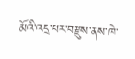མོའི་འདྲ་པར་བརྫུས་ནས་ཁེ་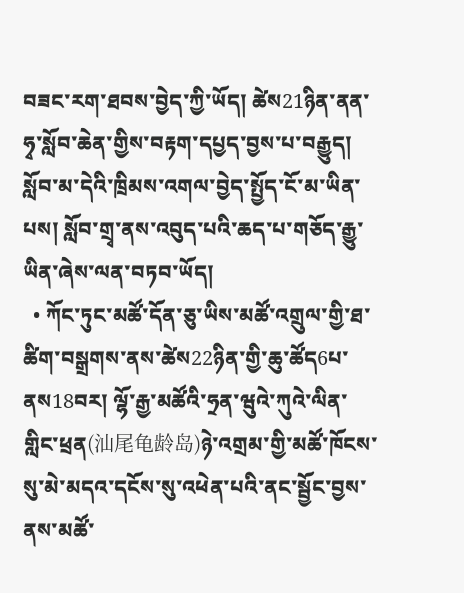བཟང་རག་ཐབས་བྱེད་ཀྱི་ཡོད། ཚེས21ཉིན་ནན་ཧྭ་སློབ་ཆེན་གྱིས་བརྟག་དཔྱད་བྱས་པ་བརྒྱུད། སློབ་མ་དེའི་ཁྲིམས་འགལ་བྱེད་སྤྱོད་ངོ་མ་ཡིན་པས། སློབ་གྲྭ་ནས་འབུད་པའི་ཆད་པ་གཅོད་རྒྱུ་ཡིན་ཞེས་ལན་བཏབ་ཡོད།
  • ཀོང་ཏུང་མཚོ་དོན་ཅུ་ཡིས་མཚོ་འགྲུལ་གྱི་ཐ་ཚིག་བསྒྲགས་ནས་ཚེས22ཉིན་གྱི་ཆུ་ཚོད6པ་ནས18བར། ལྷོ་རྒྱ་མཚོའི་ཧྲན་ཝུའེ་ཀུའེ་ལིན་གླིང་ཕྲན(汕尾龟龄岛)ཉེ་འགྲམ་གྱི་མཚོ་ཁོངས་སུ་མེ་མདའ་དངོས་སུ་འཕེན་པའི་ནང་སྦྱོང་བྱས་ནས་མཚོ་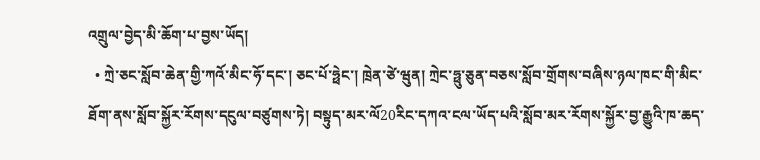འགྲུལ་བྱེད་མི་ཆོག་པ་བྱས་ཡོད།
  • ཀྲེ་ཅང་སློབ་ཆེན་གྱི་ཀའོ་མིང་ཧོ་དང་། ཅང་པོ་ཧྥེང་། ཁྲེན་ཙེ་ཝུན། ཀྲེང་ཧྥུ་ཅུན་བཅས་སློབ་གྲོགས་བཞིས་ཉལ་ཁང་གི་མིང་ཐོག་ནས་སློབ་སྐྱོར་རོགས་དངུལ་བཙུགས་ཏེ། བསྟུད་མར་ལོ20རིང་དཀའ་ངལ་ཡོད་པའི་སློབ་མར་རོགས་སྐྱོར་བྱ་རྒྱུའི་ཁ་ཆད་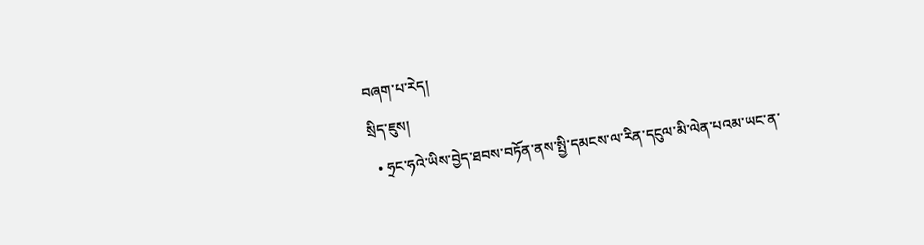བཞག་པ་རེད།
སྲིད་ཇུས།
  • ཧྲང་ཧའེ་ཡིས་བྱེད་ཐབས་བཏོན་ནས་སྤྱི་དམངས་ལ་རིན་དངུལ་མི་ལེན་པའམ་ཡང་ན་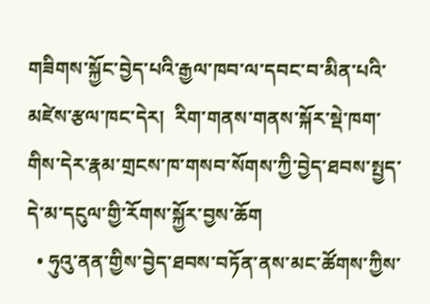གཟིགས་སྐྱོང་བྱེད་པའི་རྒྱལ་ཁབ་ལ་དབང་བ་མིན་པའི་མཛེས་རྩལ་ཁང་དེར།  རིག་གནས་གནས་སྐོར་སྡེ་ཁག་གིས་དེར་རྣམ་གྲངས་ཁ་གསབ་སོགས་ཀྱི་བྱེད་ཐབས་སྤྱད་དེ་མ་དངུལ་གྱི་རོགས་སྐྱོར་བྱས་ཆོག
  • ཧུའུ་ནན་གྱིས་བྱེད་ཐབས་བཏོན་ནས་མང་ཚོགས་ཀྱིས་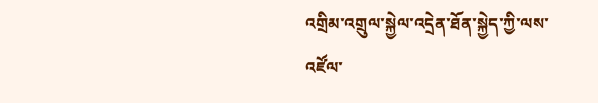འགྲིམ་འགྲུལ་སྐྱེལ་འདྲེན་ཐོན་སྐྱེད་ཀྱི་ལས་འཛོལ་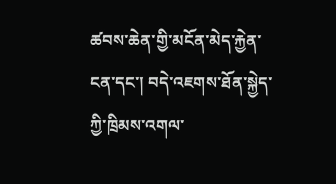ཚབས་ཆེན་གྱི་མངོན་མེད་རྐྱེན་ངན་དང་། བདེ་འཇགས་ཐོན་སྐྱེད་ཀྱི་ཁྲིམས་འགལ་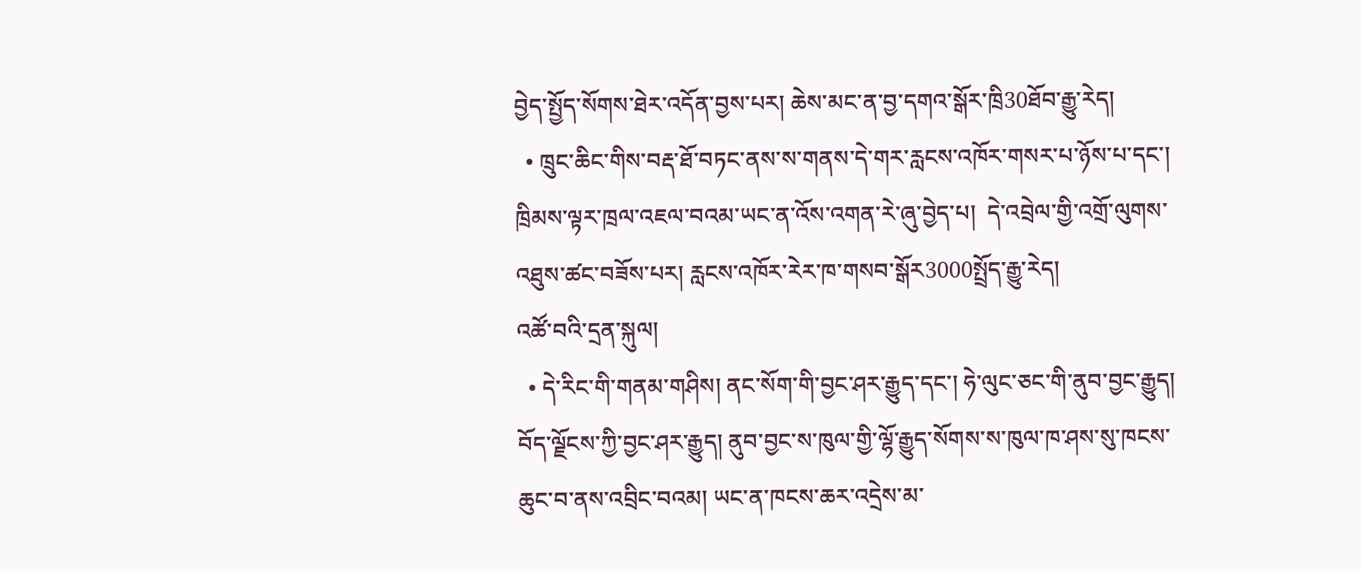བྱེད་སྤྱོད་སོགས་ཐེར་འདོན་བྱས་པར། ཆེས་མང་ན་བྱ་དགའ་སྒོར་ཁྲི30ཐོབ་རྒྱུ་རེད།
  • ཁྲུང་ཆིང་གིས་བརྡ་ཐོ་བཏང་ནས་ས་གནས་དེ་གར་རླངས་འཁོར་གསར་པ་ཉོས་པ་དང་། ཁྲིམས་ལྟར་ཁྲལ་འཇལ་བའམ་ཡང་ན་འོས་འགན་རེ་ཞུ་བྱེད་པ།  དེ་འབྲེལ་གྱི་འགྲོ་ལུགས་འཐུས་ཚང་བཟོས་པར། རླངས་འཁོར་རེར་ཁ་གསབ་སྒོར3000སྤྲོད་རྒྱུ་རེད།
འཚོ་བའི་དྲན་སྐུལ།
  • དེ་རིང་གི་གནམ་གཤིས། ནང་སོག་གི་བྱང་ཤར་རྒྱུད་དང་། ཧེ་ལུང་ཅང་གི་ནུབ་བྱང་རྒྱུད། བོད་ལྗོངས་ཀྱི་བྱང་ཤར་རྒྱུད། ནུབ་བྱང་ས་ཁུལ་གྱི་ལྷོ་རྒྱུད་སོགས་ས་ཁུལ་ཁ་ཤས་སུ་ཁངས་ཆུང་བ་ནས་འབྲིང་བའམ། ཡང་ན་ཁངས་ཆར་འདྲེས་མ་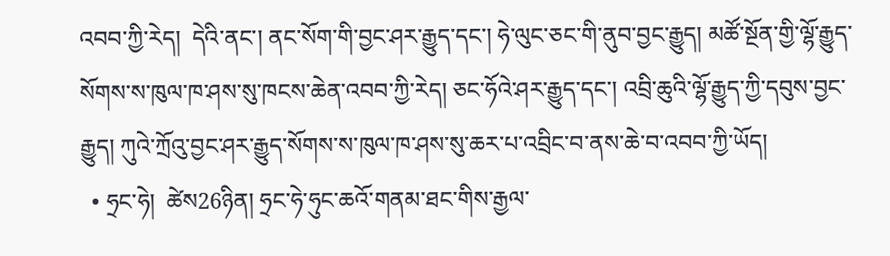འབབ་ཀྱི་རེད།  དེའི་ནང་། ནང་སོག་གི་བྱང་ཤར་རྒྱུད་དང་། ཧེ་ལུང་ཅང་གི་ནུབ་བྱང་རྒྱུད། མཚོ་སྔོན་གྱི་ལྷོ་རྒྱུད་སོགས་ས་ཁུལ་ཁ་ཤས་སུ་ཁངས་ཆེན་འབབ་ཀྱི་རེད། ཅང་ཧོའེ་ཤར་རྒྱུད་དང་། འབྲི་ཆུའི་ལྷོ་རྒྱུད་ཀྱི་དབུས་བྱང་རྒྱུད། ཀུའེ་ཀྲོའུ་བྱང་ཤར་རྒྱུད་སོགས་ས་ཁུལ་ཁ་ཤས་སུ་ཆར་པ་འབྲིང་བ་ནས་ཆེ་བ་འབབ་ཀྱི་ཡོད།
  • ཧྲང་ཧེ།  ཚེས26ཉིན། ཧྲང་ཧེ་ཧུང་ཆའོ་གནམ་ཐང་གིས་རྒྱལ་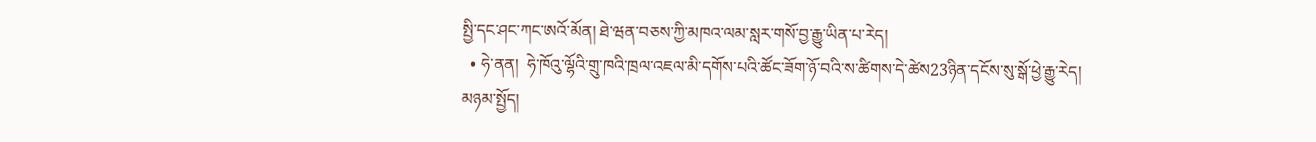སྤྱི་དང་ཤང་ཀང་ཨའོ་མོན། ཐེ་ཝན་བཅས་ཀྱི་མཁའ་ལམ་སླར་གསོ་བྱ་རྒྱུ་ཡིན་པ་རེད།
  • ཧེ་ནན།  ཧེ་ཁོའུ་ལྷོའི་གྲུ་ཁའི་ཁྲལ་འཇལ་མི་དགོས་པའི་ཚོང་ཟོག་ཉོ་བའི་ས་ཚིགས་དེ་ཚེས23ཉིན་དངོས་སུ་སྒོ་ཕྱེ་རྒྱུ་རེད།
མཉམ་སྤྱོད།